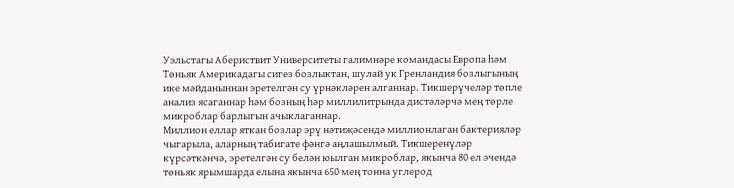Уэльстагы Абериствит Университеты галимнәре командасы Европа һәм Төньяк Америкадагы сигез бозлыктан, шулай ук Гренландия бозлыгының ике мәйданыннан эретелгән су үрнәкләрен алганнар. Тикшерүчеләр төпле анализ ясаганнар һәм бозның һәр миллилитрында дистәләрчә мең төрле микроблар барлыгын ачыклаганнар.
Миллион еллар яткан бозлар эрү нәтиҗәсендә миллионлаган бактерияләр чыгарыла, аларның табигате фәнгә аңлашылмый. Тикшеренүләр күрсәткәнчә, эретелгән су белән юылган микроблар, якынча 80 ел эчендә төньяк ярымшарда елына якынча 650 мең тонна углерод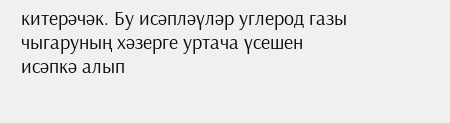китерәчәк. Бу исәпләүләр углерод газы чыгаруның хәзерге уртача үсешен исәпкә алып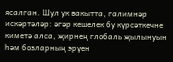ясалган. Шул ук вакытта, галимнәр искәртәләр: әгәр кешелек бу күрсәткечне киметә алса, җирнең глобаль җылынуын һәм бозларның эрүен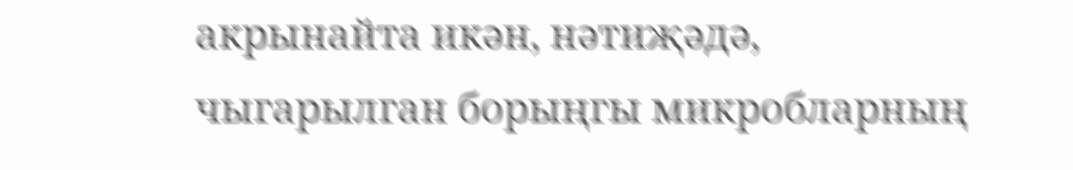акрынайта икән, нәтиҗәдә, чыгарылган борыңгы микробларның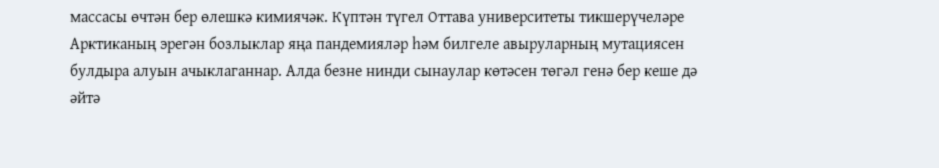массасы өчтән бер өлешкә кимиячәк. Күптән түгел Оттава университеты тикшерүчеләре Арктиканың эрегән бозлыклар яңа пандемияләр һәм билгеле авыруларның мутациясен булдыра алуын ачыклаганнар. Алда безне нинди сынаулар көтәсен төгәл генә бер кеше дә әйтә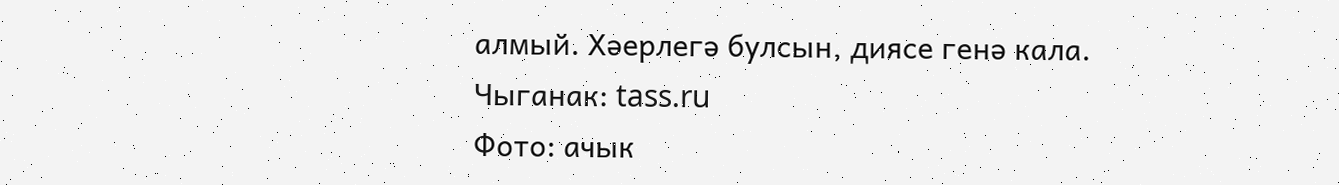алмый. Хәерлегә булсын, диясе генә кала.
Чыганак: tass.ru
Фото: ачык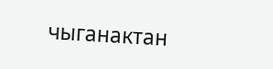чыганактан